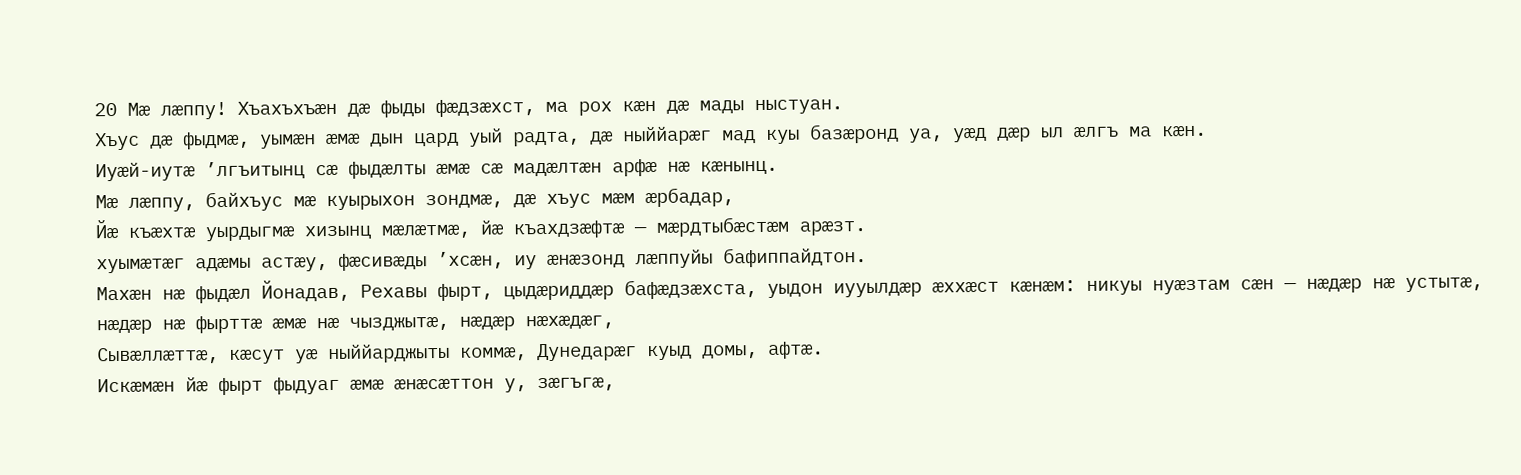20 Мӕ лӕппу! Хъахъхъӕн дӕ фыды фӕдзӕхст, ма рох кӕн дӕ мады ныстуан.
Хъус дӕ фыдмӕ, уымӕн ӕмӕ дын цард уый радта, дӕ ныййарӕг мад куы базӕронд уа, уӕд дӕр ыл ӕлгъ ма кӕн.
Иуӕй-иутӕ ’лгъитынц сӕ фыдӕлты ӕмӕ сӕ мадӕлтӕн арфӕ нӕ кӕнынц.
Мӕ лӕппу, байхъус мӕ куырыхон зондмӕ, дӕ хъус мӕм ӕрбадар,
Йӕ къӕхтӕ уырдыгмӕ хизынц мӕлӕтмӕ, йӕ къахдзӕфтӕ — мӕрдтыбӕстӕм арӕзт.
хуымӕтӕг адӕмы астӕу, фӕсивӕды ’хсӕн, иу ӕнӕзонд лӕппуйы бафиппайдтон.
Махӕн нӕ фыдӕл Йонадав, Рехавы фырт, цыдӕриддӕр бафӕдзӕхста, уыдон иууылдӕр ӕххӕст кӕнӕм: никуы нуӕзтам сӕн — нӕдӕр нӕ устытӕ, нӕдӕр нӕ фырттӕ ӕмӕ нӕ чызджытӕ, нӕдӕр нӕхӕдӕг,
Сывӕллӕттӕ, кӕсут уӕ ныййарджыты коммӕ, Дунедарӕг куыд домы, афтӕ.
Искӕмӕн йӕ фырт фыдуаг ӕмӕ ӕнӕсӕттон у, зӕгъгӕ,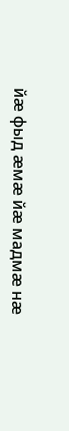йӕ фыд ӕмӕ йӕ мадмӕ нӕ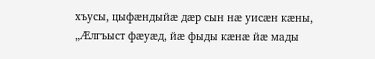хъусы, цыфӕндыйӕ дӕр сын нӕ уисӕн кӕны,
„Ӕлгъыст фӕуӕд, йӕ фыды кӕнӕ йӕ мады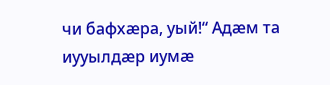чи бафхӕра, уый!“ Адӕм та иууылдӕр иумӕ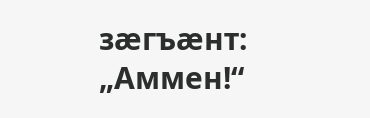зӕгъӕнт: „Аммен!“